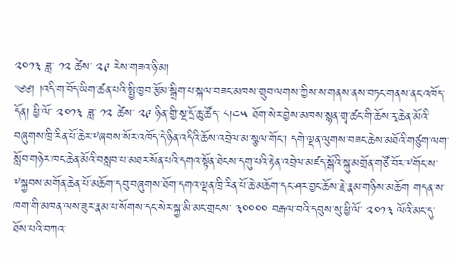༢༠༡༣ ཟླ་ ༡༢ ཚེས་ ༢༩ རེས་གཟའ་ཉི་མ།
༄༅། །འདི་ག་བོད་ཡིག་ཚན་པའི་སྤྱི་ཁྱབ་རྩོམ་སྒྲིག་པ་སྐལ་བཟང་མཁས་གྲུབ་ལགས་ཀྱིས་ས་གནས་ནས་བཏང་གནས་ནང་འཁོད་དོན། ཕྱི་ལོ་ ༢༠༡༣ ཟླ་ ༡༢ ཚེས་ ༢༩ ཉིན་གྱི་སྔ་དྲོ་ཆུ་ཚོད་ ༨།༤༥ ཐོག་སེར་བྱེས་མཁས་སྙན་གྲྭ་ཚང་གི་ཆོས་རྭ་ཆེན་མོའི་བཞུགས་ཁྲི་རིན་པོ་ཆེར་༸ཞབས་སོར་འཁོད་དེ་ཉིན་འདིའི་ཆོས་འབྲེལ་མ་སྩལ་གོང་། དགེ་ལྡན་ལུགས་བཟང་ཆེས་མཐོའི་གཙུག་ལག་སློབ་གཉེར་ཁང་ཆེན་མོའི་བསླབ་པ་མཐར་སོན་པའི་དགའ་སྟོན་ཐེངས་དགུ་པའི་རྟེན་འབྲེལ་མཛད་སྒོའི་སྐུ་མགྲོན་གཙོ་བོར་༸གོང་ས་༸སྐྱབས་མགོན་ཆེན་པོ་མཆོག་དབུ་བཞུགས་ཐོག་དགའ་ལྡན་ཁྲི་རིན་པོ་ཆེ་མཆོག་དང་ཤར་བྱང་ཆོས་རྗེ་རྣམ་གཉིས་མཆོག གདན་ས་ཁག་གི་མཁན་ལས་ཟུར་རྣམ་པ་སོགས་དང་སེར་སྐྱ་མི་མང་གྲངས་ ༣༠༠༠༠ བརྒལ་བའི་དབུས་སུ་ཕྱི་ལོ་ ༢༠༡༣ ལོའི་མང་དུ་ཐོས་པའི་བཀའ་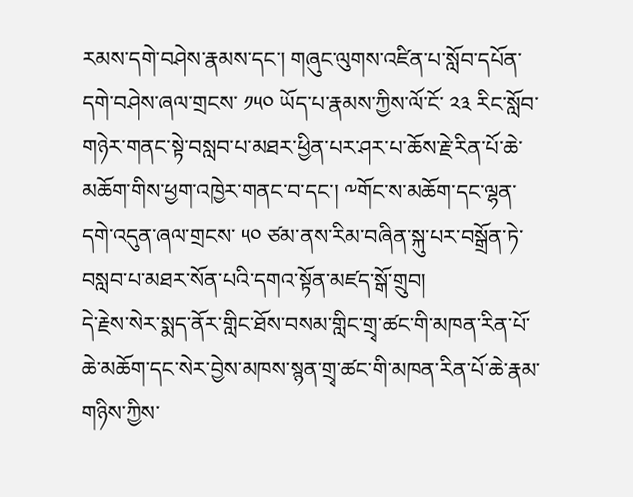རམས་དགེ་བཤེས་རྣམས་དང་། གཞུང་ལུགས་འཛིན་པ་སློབ་དཔོན་དགེ་བཤེས་ཞལ་གྲངས་ ༡༥༠ ཡོད་པ་རྣམས་ཀྱིས་ལོ་ངོ་ ༢༣ རིང་སློབ་གཉེར་གནང་སྟེ་བསླབ་པ་མཐར་ཕྱིན་པར་ཤར་པ་ཆོས་རྗེ་རིན་པོ་ཆེ་མཆོག་གིས་ཕྱག་འཁྱེར་གནང་བ་དང་། ༸གོང་ས་མཆོག་དང་ལྷན་དགེ་འདུན་ཞལ་གྲངས་ ༥༠ ཙམ་ནས་རིམ་བཞིན་སྐུ་པར་བསྒྲོན་ཏེ་བསླབ་པ་མཐར་སོན་པའི་དགའ་སྟོན་མཛད་སྒོ་གྲུབ།
དེ་རྗེས་སེར་སྨད་ནོར་གླིང་ཐོས་བསམ་གླིང་གྲྭ་ཚང་གི་མཁན་རིན་པོ་ཆེ་མཆོག་དང་སེར་བྱེས་མཁས་སྙན་གྲྭ་ཚང་གི་མཁན་རིན་པོ་ཆེ་རྣམ་གཉིས་ཀྱིས་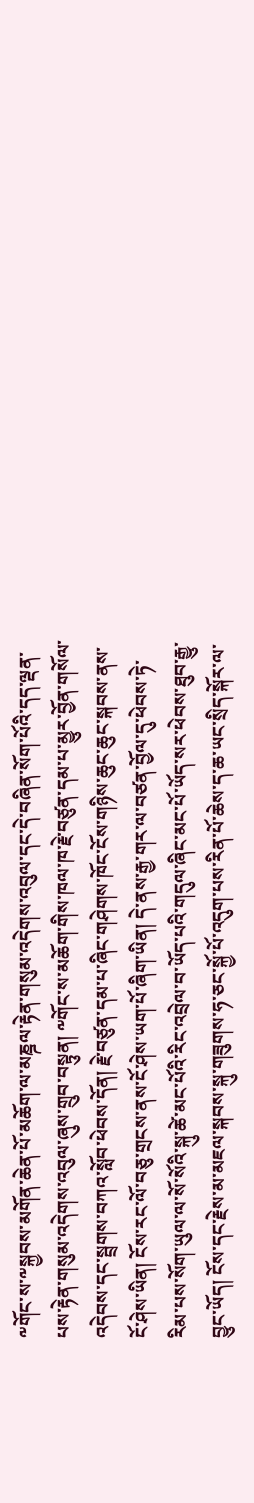༸གོང་ས་༸སྐྱབས་མགོན་ཆེན་པོ་མཆོག་ལ་མཎྜལ་རྟེན་གསུམ་འདེགས་འབུལ་དང་དེ་བཞིན་སོག་པོའི་དད་ལྡན་པས་རྟེན་གསུམ་འདེགས་འབུལ་ཞུས་གྲུབ་བསྟུན། ༸གོང་ས་མཆོག་གིས་ཁལ་ཁ་རྗེ་བཙུན་དམ་པ་མྱུར་བྱོན་གསོལ་འདེབས་དང་སྦྲགས་བཀའ་སློབ་ཕེབས་དོན། རྗེ་བཙུན་དམ་པ་ཞིང་གཤེགས་ཁོང་ངོས་གཉིས་ཆུང་ཆུང་སྐབས་ནས་ངོ་ཤེས་ཡིན། ངོས་རང་ལོ་བཅུ་གྲངས་ནས་ངོ་ཤེས་ཡག་པོ་ཞིག་ཡིན། དེ་ནས་རྒྱ་གར་ལ་བཙན་བྱོལ་དུ་ཕེབས་ཏེ་རིམ་པས་སོག་ཡུལ་ལ་སོ་སོའི་སྐུ་ཚེ་མང་པོའི་རིང་འབྲེལ་བ་ཡོད་པའི་གདུལ་ཞིང་མང་པོ་ཡོད་སར་ཕེབས་ཐུབ་རྒྱུ་བྱུང་ཡོད། ངོས་དང་རྗེས་མ་མཇལ་སྐབས་སྐུ་གཟུགས་ཧ་ཅང་སྐྱོ་པོ་འདུག་པས་རིན་པོ་ཆེས་ད་ཆ་ཡང་སྲིད་སྐོར་ལ་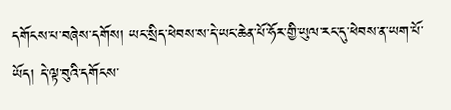དགོངས་པ་བཞེས་དགོས། ཡང་སྲིད་ཕེབས་ས་དེ་ཡང་ཆེན་པོ་ཧོར་གྱི་ཡུལ་རང་དུ་ཕེབས་ན་ཡག་པོ་ཡོད། དེ་ལྟ་བུའི་དགོངས་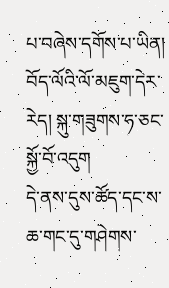པ་བཞེས་དགོས་པ་ཡིན། བོད་ལོའི་ལོ་མཇུག་དེར་རེད། སྐུ་གཟུགས་ཧ་ཅང་སྐྱོ་བོ་འདུག
དེ་ནས་དུས་ཚོད་དང་ས་ཆ་གང་དུ་གཤེགས་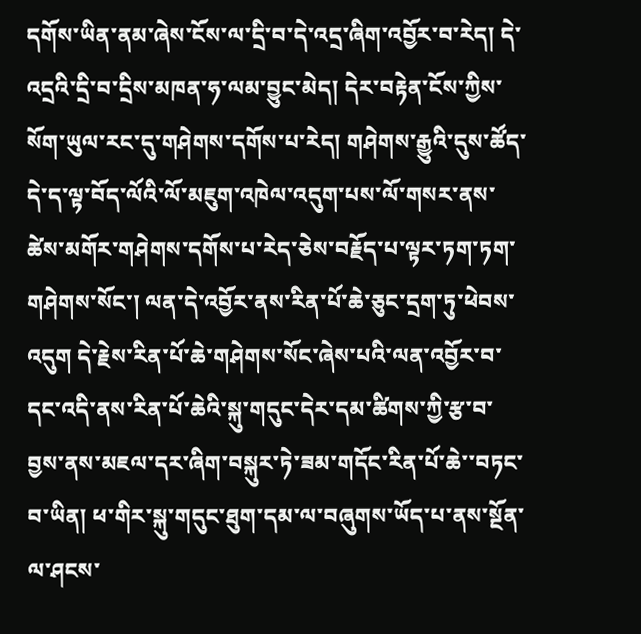དགོས་ཡིན་ནམ་ཞེས་ངོས་ལ་དྲི་བ་དེ་འདྲ་ཞིག་འབྱོར་བ་རེད། དེ་འདྲའི་དྲི་བ་དྲིས་མཁན་ཧ་ལམ་བྱུང་མེད། དེར་བརྟེན་ངོས་ཀྱིས་སོག་ཡུལ་རང་དུ་གཤེགས་དགོས་པ་རེད། གཤེགས་རྒྱུའི་དུས་ཚོད་དེ་ད་ལྟ་བོད་ལོའི་ལོ་མཇུག་འཁེལ་འདུག་པས་ལོ་གསར་ནས་ཚེས་མགོར་གཤེགས་དགོས་པ་རེད་ཅེས་བརྗོད་པ་ལྟར་ཏག་ཏག་གཤེགས་སོང་། ལན་དེ་འབྱོར་ནས་རིན་པོ་ཆེ་ཅུང་དྲག་ཏུ་ཕེབས་འདུག དེ་རྗེས་རིན་པོ་ཆེ་གཤེགས་སོང་ཞེས་པའི་ལན་འབྱོར་བ་དང་འདི་ནས་རིན་པོ་ཆེའི་སྐུ་གདུང་དེར་དམ་ཚིགས་ཀྱི་རྩ་བ་བྱས་ནས་མཇལ་དར་ཞིག་བསྐུར་ཏེ་ཟམ་གདོང་རིན་པོ་ཆེ་་བཏང་བ་ཡིན། ཕ་གིར་སྐུ་གདུང་ཐུག་དམ་ལ་བཞུགས་ཡོད་པ་ནས་སྔོན་ལ་ཤངས་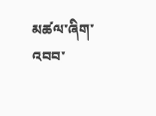མཚལ་ཞིག་འབབ་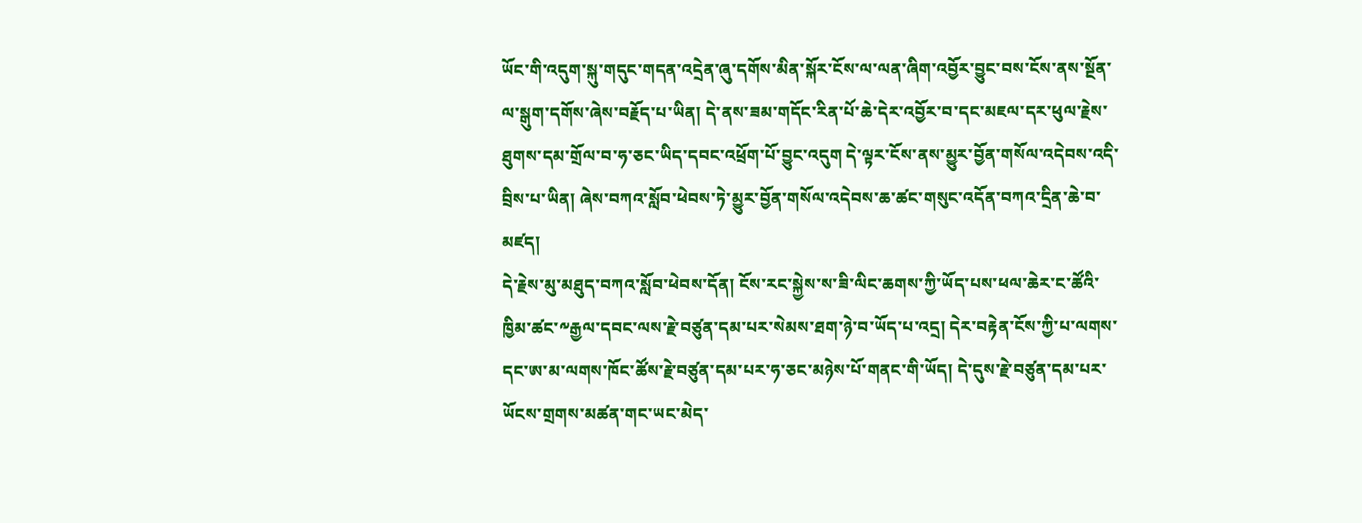ཡོང་གི་འདུག་སྐུ་གདུང་གདན་འདྲེན་ཞུ་དགོས་མིན་སྐོར་ངོས་ལ་ལན་ཞིག་འབྱོར་བྱུང་བས་ངོས་ནས་སྔོན་ལ་སྒུག་དགོས་ཞེས་བརྗོད་པ་ཡིན། དེ་ནས་ཟམ་གདོང་རིན་པོ་ཆེ་དེར་འབྱོར་བ་དང་མཇལ་དར་ཕུལ་རྗེས་ཐུགས་དམ་གྲོལ་བ་ཧ་ཅང་ཡིད་དབང་འཕྲོག་པོ་བྱུང་འདུག དེ་ལྟར་ངོས་ནས་མྱུར་བྱོན་གསོལ་འདེབས་འདི་བྲིས་པ་ཡིན། ཞེས་བཀའ་སློབ་ཕེབས་ཏེ་མྱུར་བྱོན་གསོལ་འདེབས་ཆ་ཚང་གསུང་འདོན་བཀའ་དྲིན་ཆེ་བ་མཛད།
དེ་རྗེས་མུ་མཐུད་བཀའ་སློབ་ཕེབས་དོན། ངོས་རང་སྐྱེས་ས་ཟི་ལིང་ཆགས་ཀྱི་ཡོད་པས་ཕལ་ཆེར་ང་ཚོའི་ཁྱིམ་ཚང་༸རྒྱལ་དབང་ལས་རྗེ་བཙུན་དམ་པར་སེམས་ཐག་ཉེ་བ་ཡོད་པ་འདྲ། དེར་བརྟེན་ངོས་ཀྱི་པ་ལགས་དང་ཨ་མ་ལགས་ཁོང་ཚོས་རྗེ་བཙུན་དམ་པར་ཧ་ཅང་མཉེས་པོ་གནང་གི་ཡོད། དེ་དུས་རྗེ་བཙུན་དམ་པར་ཡོངས་གྲགས་མཚན་གང་ཡང་མེད་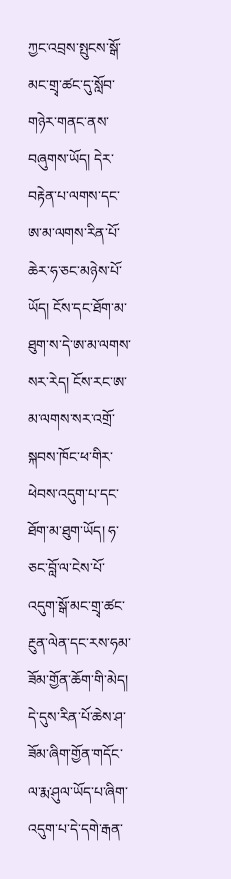ཀྱང་འབྲས་སྤུངས་སྒོ་མང་གྲྭ་ཚང་དུ་སློབ་གཉེར་གནང་ནས་བཞུགས་ཡོད། དེར་བརྟེན་པ་ལགས་དང་ཨ་མ་ལགས་རིན་པོ་ཆེར་ཧ་ཅང་མཉེས་པོ་ཡོད། ངོས་དང་ཐོག་མ་ཐུག་ས་དེ་ཨ་མ་ལགས་སར་རེད། ངོས་རང་ཨ་མ་ལགས་སར་འགྲོ་སྐབས་ཁོང་ཕ་གིར་ཕེབས་འདུག་པ་དང་ཐོག་མ་ཐུག་ཡོད། ཧ་ཅང་བློ་ལ་ངེས་པོ་འདུག་སྒོ་མང་གྲྭ་ཚང་རྔུན་ལེན་དང་རས་ཧམ་ཟོམ་གྱོན་ཆོག་གི་མེད། དེ་དུས་རིན་པོ་ཆེས་ཤ་ཟོམ་ཞིག་གྱོན་གདོང་ལ་རྨ་ཤུལ་ཡོད་པ་ཞིག་འདུག་པ་དེ་དགེ་རྒན་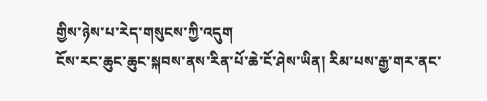གྱིས་ཉེས་པ་རེད་གསུངས་ཀྱི་འདུག
ངོས་རང་ཆུང་ཆུང་སྐབས་ནས་རིན་པོ་ཆེ་ངོ་ཤེས་ཡིན། རིམ་པས་རྒྱ་གར་ནང་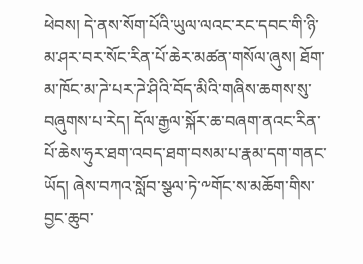ཕེབས། དེ་ནས་སོག་པོའི་ཡུལ་ལའང་རང་དབང་གི་ཉི་མ་ཤར་བར་སོང་རིན་པོ་ཆེར་མཚན་གསོལ་ཞུས། ཐོག་མ་ཁོང་མ་ཌེ་པར་ཌེ་ཤིའི་བོད་མིའི་གཞིས་ཆགས་སུ་བཞུགས་པ་རེད། དོལ་རྒྱལ་སྐོར་ཆ་བཞག་ནའང་རིན་པོ་ཆེས་ཧུར་ཐག་འབད་ཐག་བསམ་པ་རྣམ་དག་གནང་ཡོད། ཞེས་བཀའ་སློབ་སྩལ་ཏེ་༸གོང་ས་མཆོག་གིས་བྱང་ཆུབ་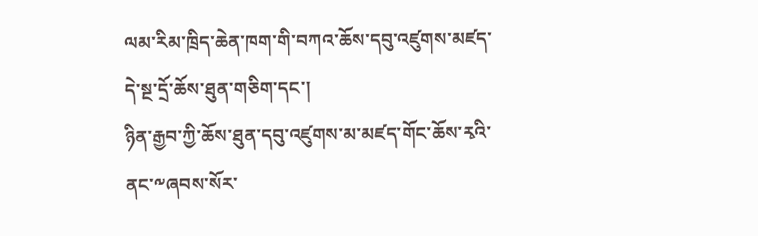ལམ་རིམ་ཁྲིད་ཆེན་ཁག་གི་བཀའ་ཆོས་དབུ་འཛུགས་མཛད་དེ་སྔ་དྲོ་ཆོས་ཐུན་གཅིག་དང་།
ཉིན་རྒྱབ་ཀྱི་ཆོས་ཐུན་དབུ་འཛུགས་མ་མཛད་གོང་ཆོས་རྭའི་ནང་༸ཞབས་སོར་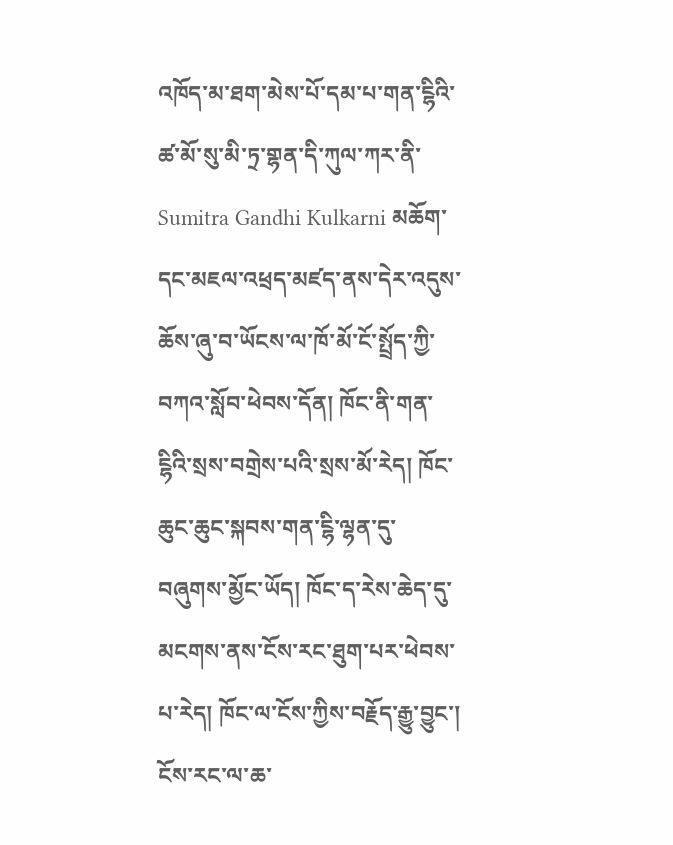འཁོད་མ་ཐག་མེས་པོ་དམ་པ་གན་ངྷིའི་ཚ་མོ་སུ་མི་ཏྲ་གྷན་དི་ཀུལ་ཀར་ནི་ Sumitra Gandhi Kulkarni མཆོག་དང་མཇལ་འཕྲད་མཛད་ནས་དེར་འདུས་ཆོས་ཞུ་བ་ཡོངས་ལ་ཁོ་མོ་ངོ་སྤྲོད་ཀྱི་བཀའ་སློབ་ཕེབས་དོན། ཁོང་ནི་གན་ངྷིའི་སྲས་བགྲེས་པའི་སྲས་མོ་རེད། ཁོང་ཆུང་ཆུང་སྐབས་གན་ངྷི་ལྷན་དུ་བཞུགས་མྱོང་ཡོད། ཁོང་ད་རེས་ཆེད་དུ་མངགས་ནས་ངོས་རང་ཐུག་པར་ཕེབས་པ་རེད། ཁོང་ལ་ངོས་ཀྱིས་བརྗོད་རྒྱུ་བྱུང་། ངོས་རང་ལ་ཆ་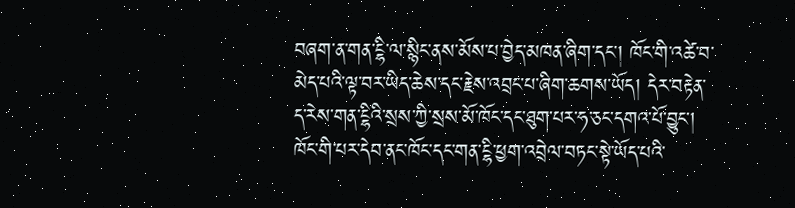བཞག་ན་གན་ངྷི་ལ་སྙིང་ནས་མོས་པ་བྱེད་མཁན་ཞིག་དང་། ཁོང་གི་འཚེ་བ་མེད་པའི་ལྟ་བར་ཡིད་ཆེས་དང་རྗེས་འབྲང་པ་ཞིག་ཆགས་ཡོད། དེར་བརྟེན་ད་རེས་གན་ངྷིའི་སྲས་ཀྱི་སྲས་མོ་ཁོང་དང་ཐུག་པར་ཧ་ཅང་དགའ་པོ་བྱུང་། ཁོང་གི་པར་དེབ་ནང་ཁོང་དང་གན་ངྷི་ཕྱག་འབྲེལ་བཏང་སྟེ་ཡོད་པའི་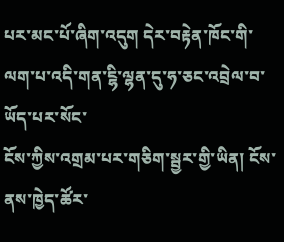པར་མང་པོ་ཞིག་འདུག དེར་བརྟེན་ཁོང་གི་ལག་པ་འདི་གན་ངྷི་ལྷན་དུ་ཧ་ཅང་འབྲེལ་བ་ཡོད་པར་སོང་
ངོས་ཀྱིས་འགྲམ་པར་གཅིག་སྦྱར་གྱི་ཡིན། ངོས་ནས་ཁྱེད་ཚོར་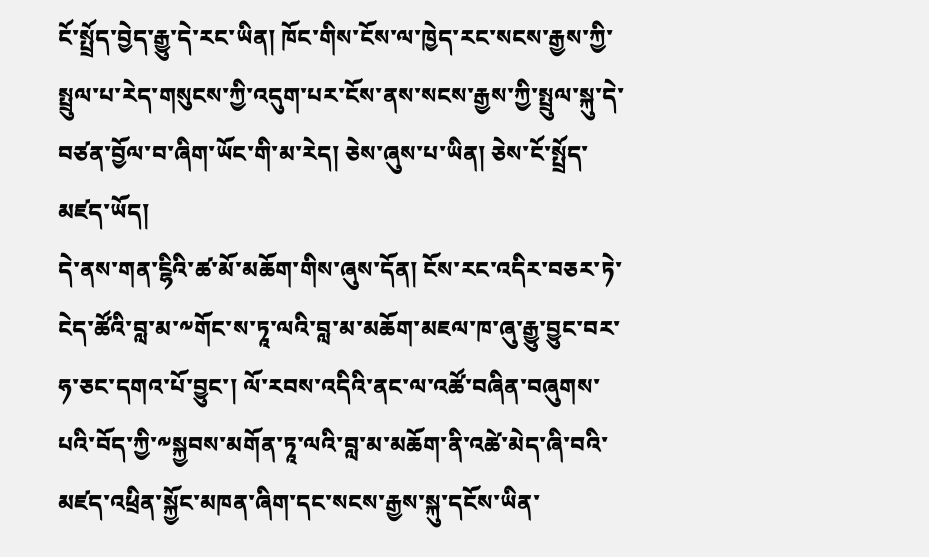ངོ་སྤྲོད་བྱེད་རྒྱུ་དེ་རང་ཡིན། ཁོང་གིས་ངོས་ལ་ཁྱེད་རང་སངས་རྒྱས་ཀྱི་སྤྲུལ་པ་རེད་གསུངས་ཀྱི་འདུག་པར་ངོས་ནས་སངས་རྒྱས་ཀྱི་སྤྲུལ་སྐུ་དེ་བཙན་བྱོལ་བ་ཞིག་ཡོང་གི་མ་རེད། ཅེས་ཞུས་པ་ཡིན། ཅེས་ངོ་སྤྲོད་མཛད་ཡོད།
དེ་ནས་གན་ངྷིའི་ཚ་མོ་མཆོག་གིས་ཞུས་དོན། ངོས་རང་འདིར་བཅར་ཏེ་ངེད་ཚོའི་བླ་མ་༸གོང་ས་ཏཱ་ལའི་བླ་མ་མཆོག་མཇལ་ཁ་ཞུ་རྒྱུ་བྱུང་བར་ཧ་ཅང་དགའ་པོ་བྱུང་། ལོ་རབས་འདིའི་ནང་ལ་འཚོ་བཞིན་བཞུགས་པའི་བོད་ཀྱི་༸སྐྱབས་མགོན་ཏཱ་ལའི་བླ་མ་མཆོག་ནི་འཚེ་མེད་ཞི་བའི་མཛད་འཕྲིན་སྐྱོང་མཁན་ཞིག་དང་སངས་རྒྱས་སྐུ་དངོས་ཡིན་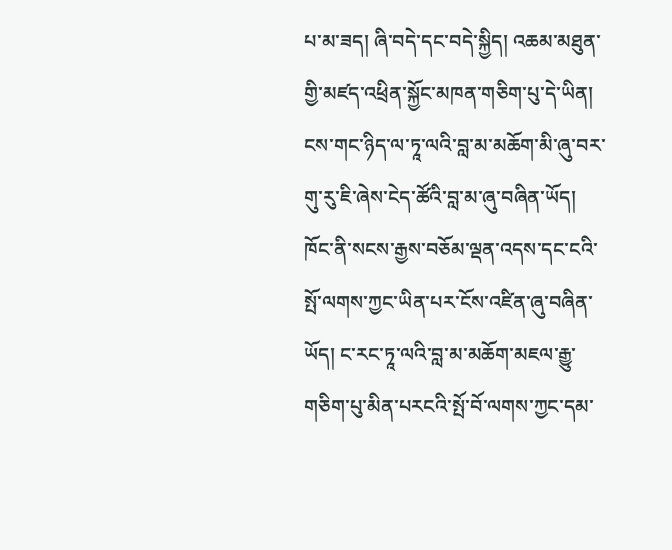པ་མ་ཟད། ཞི་བདེ་དང་བདེ་སྐྱིད། འཆམ་མཐུན་གྱི་མཛད་འཕྲིན་སྐྱོང་མཁན་གཅིག་པུ་དེ་ཡིན། ངས་གང་ཉིད་ལ་ཏཱ་ལའི་བླ་མ་མཆོག་མི་ཞུ་བར་གུ་རུ་ཇི་ཞེས་ངེད་ཚོའི་བླ་མ་ཞུ་བཞིན་ཡོད། ཁོང་ནི་སངས་རྒྱས་བཅོམ་ལྡན་འདས་དང་ངའི་སྤོ་ལགས་ཀྱང་ཡིན་པར་ངོས་འཛིན་ཞུ་བཞིན་ཡོད། ང་རང་ཏཱ་ལའི་བླ་མ་མཆོག་མཇལ་རྒྱུ་གཅིག་པུ་མིན་པརངའི་སྤོ་བོ་ལགས་ཀྱང་དམ་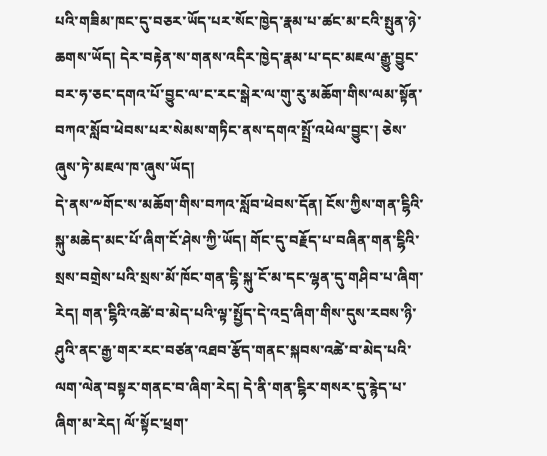པའི་གཟིམ་ཁང་དུ་བཅར་ཡོད་པར་སོང་ཁྱེད་རྣམ་པ་ཚང་མ་ངའི་སྤུན་ཉེ་ཆགས་ཡོད། དེར་བརྟེན་ས་གནས་འདིར་ཁྱེད་རྣམ་པ་དང་མཇལ་རྒྱུ་བྱུང་བར་ཧ་ཅང་དགའ་པོ་བྱུང་ལ་ང་རང་སྒེར་ལ་གུ་རུ་མཆོག་གིས་ལམ་སྟོན་བཀའ་སློབ་ཕེབས་པར་སེམས་གཏིང་ནས་དགའ་སྤྲོ་འཕེལ་བྱུང་། ཅེས་ཞུས་ཏེ་མཇལ་ཁ་ཞུས་ཡོད།
དེ་ནས་༸གོང་ས་མཆོག་གིས་བཀའ་སློབ་ཕེབས་དོན། ངོས་ཀྱིས་གན་ངྷིའི་སྐུ་མཆེད་མང་པོ་ཞིག་ངོ་ཤེས་ཀྱི་ཡོད། གོང་དུ་བརྗོད་པ་བཞིན་གན་ངྷིའི་སྲས་བགྲེས་པའི་སྲས་མོ་ཁོང་གན་ངྷི་སྐུ་ངོ་མ་དང་ལྷན་དུ་གཤིབ་པ་ཞིག་རེད། གན་ངྷིའི་འཚེ་བ་མེད་པའི་ལྟ་སྤྱོད་དེ་འདྲ་ཞིག་གིས་དུས་རབས་ཉི་ཤུའི་ནང་རྒྱ་གར་རང་བཙན་འཐབ་རྩོད་གནང་སྐབས་འཚེ་བ་མེད་པའི་ལག་ལེན་བསྟར་གནང་བ་ཞིག་རེད། དེ་ནི་གན་ངྷིར་གསར་དུ་རྙེད་པ་ཞིག་མ་རེད། ལོ་སྟོང་ཕྲག་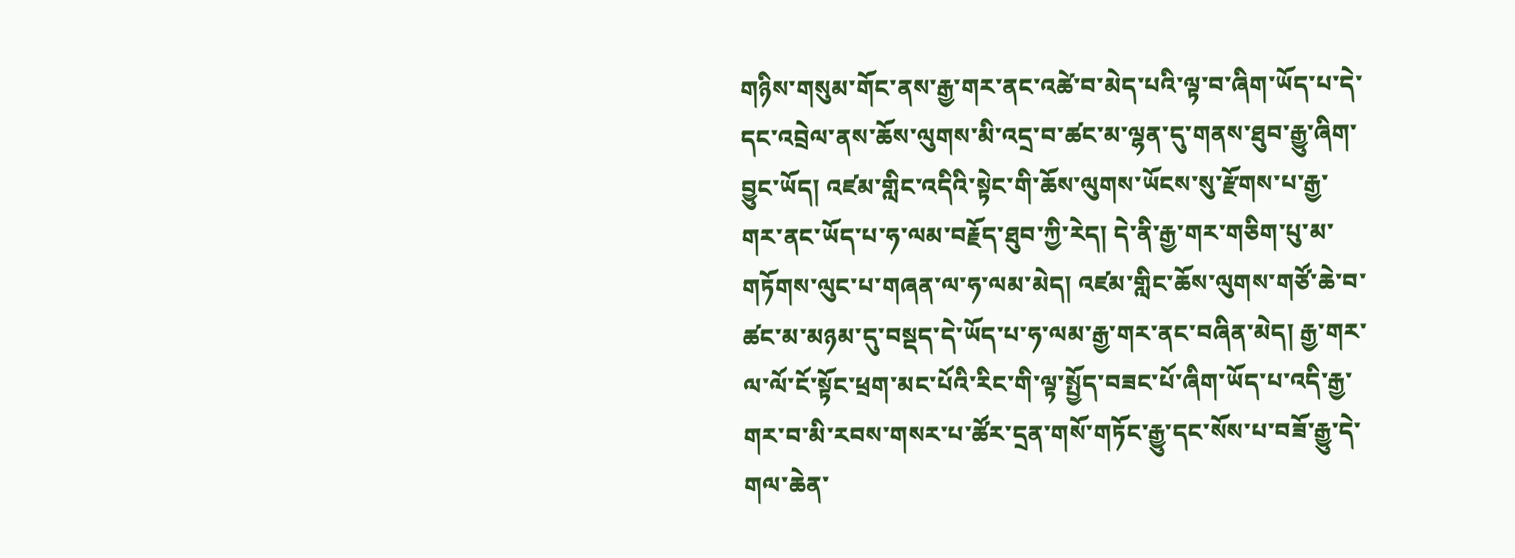གཉིས་གསུམ་གོང་ནས་རྒྱ་གར་ནང་འཚེ་བ་མེད་པའི་ལྟ་བ་ཞིག་ཡོད་པ་དེ་དང་འབྲེལ་ནས་ཆོས་ལུགས་མི་འདྲ་བ་ཚང་མ་ལྷན་དུ་གནས་ཐུབ་རྒྱུ་ཞིག་བྱུང་ཡོད། འཛམ་གླིང་འདིའི་སྟེང་གི་ཆོས་ལུགས་ཡོངས་སུ་རྫོགས་པ་རྒྱ་གར་ནང་ཡོད་པ་ཧ་ལམ་བརྗོད་ཐུབ་ཀྱི་རེད། དེ་ནི་རྒྱ་གར་གཅིག་པུ་མ་གཏོགས་ལུང་པ་གཞན་ལ་ཧ་ལམ་མེད། འཛམ་གླིང་ཆོས་ལུགས་གཙོ་ཆེ་བ་ཚང་མ་མཉམ་དུ་བསྡད་དེ་ཡོད་པ་ཧ་ལམ་རྒྱ་གར་ནང་བཞིན་མེད། རྒྱ་གར་ལ་ལོ་ངོ་སྟོང་ཕྲག་མང་པོའི་རིང་གི་ལྟ་སྤྱོད་བཟང་པོ་ཞིག་ཡོད་པ་འདི་རྒྱ་གར་བ་མི་རབས་གསར་པ་ཚོར་དྲན་གསོ་གཏོང་རྒྱུ་དང་སོས་པ་བཟོ་རྒྱུ་དེ་གལ་ཆེན་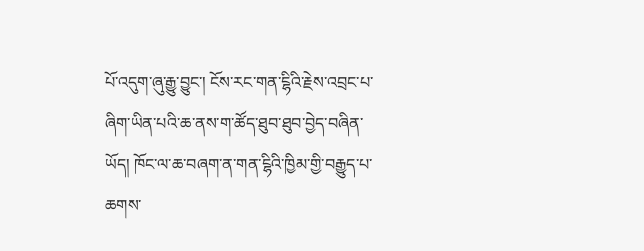པོ་འདུག་ཞུ་རྒྱུ་བྱུང་། ངོས་རང་གན་ངྷིའི་རྗེས་འབྲང་པ་ཞིག་ཡིན་པའི་ཆ་ནས་ག་ཚོད་ཐུབ་ཐུབ་བྱེད་བཞིན་ཡོད། ཁོང་ལ་ཆ་བཞག་ན་གན་ངྷིའི་ཁྱིམ་གྱི་བརྒྱུད་པ་ཆགས་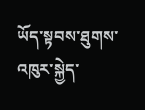ཡོད་སྟབས་ཐུགས་འཁུར་སྐྱེད་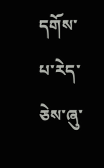དགོས་པ་རེད་ཅེས་ཞུ་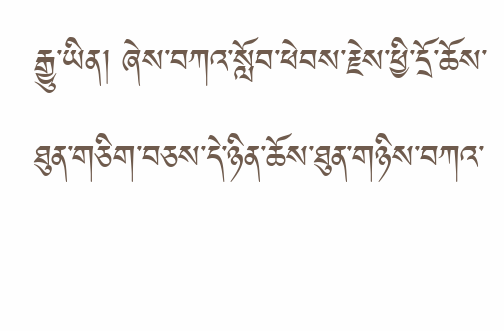རྒྱུ་ཡིན། ཞེས་བཀའ་སློབ་ཕེབས་རྗེས་ཕྱི་དྲོ་ཆོས་ཐུན་གཅིག་བཅས་དེ་ཉིན་ཆོས་ཐུན་གཉིས་བཀའ་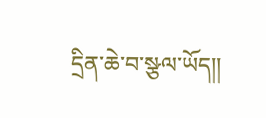དྲིན་ཆེ་བ་སྩལ་ཡོད།།